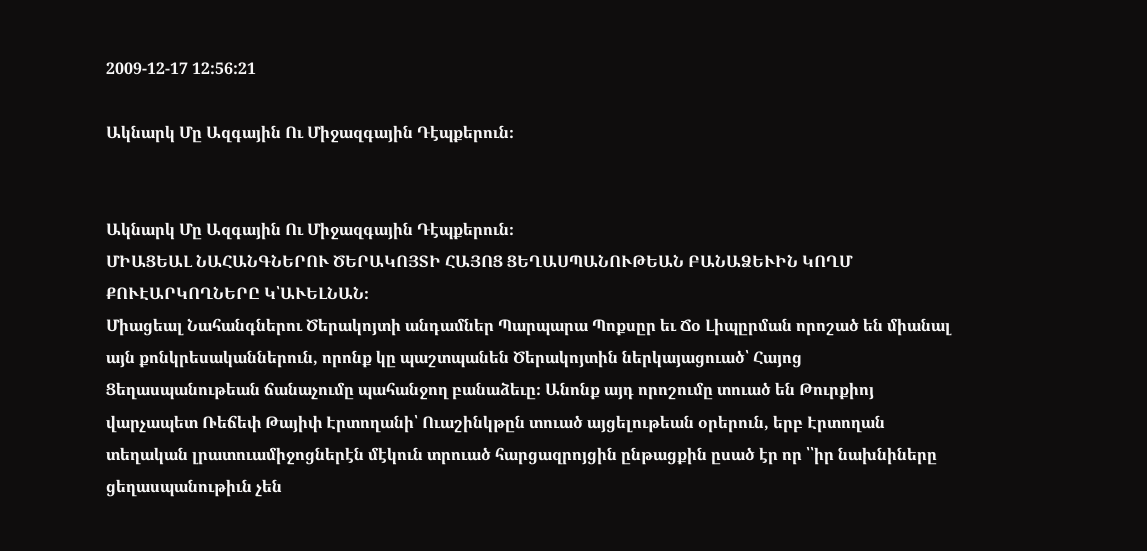2009-12-17 12:56:21

Ակնարկ Մը Ազգային Ու Միջազգային Դէպքերուն։


Ակնարկ Մը Ազգային Ու Միջազգային Դէպքերուն։
ՄԻԱՑԵԱԼ ՆԱՀԱՆԳՆԵՐՈՒ ԾԵՐԱԿՈՅՏԻ ՀԱՅՈՑ ՑԵՂԱՍՊԱՆՈՒԹԵԱՆ ԲԱՆԱՁԵՒԻՆ ԿՈՂՄ ՔՈՒԷԱՐԿՈՂՆԵՐԸ Կ՝ԱՒԵԼՆԱՆ։
Միացեալ Նահանգներու Ծերակոյտի անդամներ Պարպարա Պոքսըր եւ Ճօ Լիպըրման որոշած են միանալ այն քոնկրեսականներուն, որոնք կը պաշտպանեն Ծերակոյտին ներկայացուած՝ Հայոց Ցեղասպանութեան ճանաչումը պահանջող բանաձեւը։ Անոնք այդ որոշումը տուած են Թուրքիոյ վարչապետ Ռեճեփ Թայիփ Էրտողանի՝ Ուաշինկթըն տուած այցելութեան օրերուն, երբ Էրտողան տեղական լրատուամիջոցներէն մէկուն տրուած հարցազրոյցին ընթացքին ըսած էր որ ՝՝իր նախնիները ցեղասպանութիւն չեն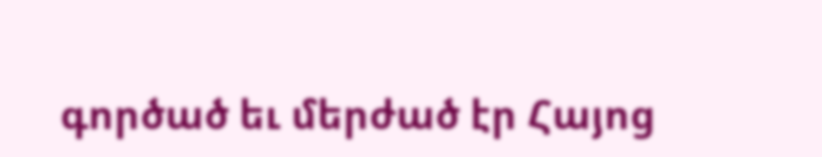գործած եւ մերժած էր Հայոց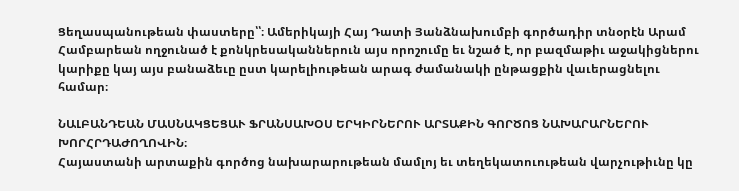Ցեղասպանութեան փաստերը՝՝։ Ամերիկայի Հայ Դատի Յանձնախումբի գործադիր տնօրէն Արամ Համբարեան ողջունած է քոնկրեսականներուն այս որոշումը եւ նշած է, որ բազմաթիւ աջակիցներու կարիքը կայ այս բանաձեւը ըստ կարելիութեան արագ ժամանակի ընթացքին վաւերացնելու համար։

ՆԱԼԲԱՆԴԵԱՆ ՄԱՍՆԱԿՑԵՑԱՒ ՖՐԱՆՍԱԽՕՍ ԵՐԿԻՐՆԵՐՈՒ ԱՐՏԱՔԻՆ ԳՈՐԾՈՑ ՆԱԽԱՐԱՐՆԵՐՈՒ ԽՈՐՀՐԴԱԺՈՂՈՎԻՆ։
Հայաստանի արտաքին գործոց նախարարութեան մամլոյ եւ տեղեկատուութեան վարչութիւնը կը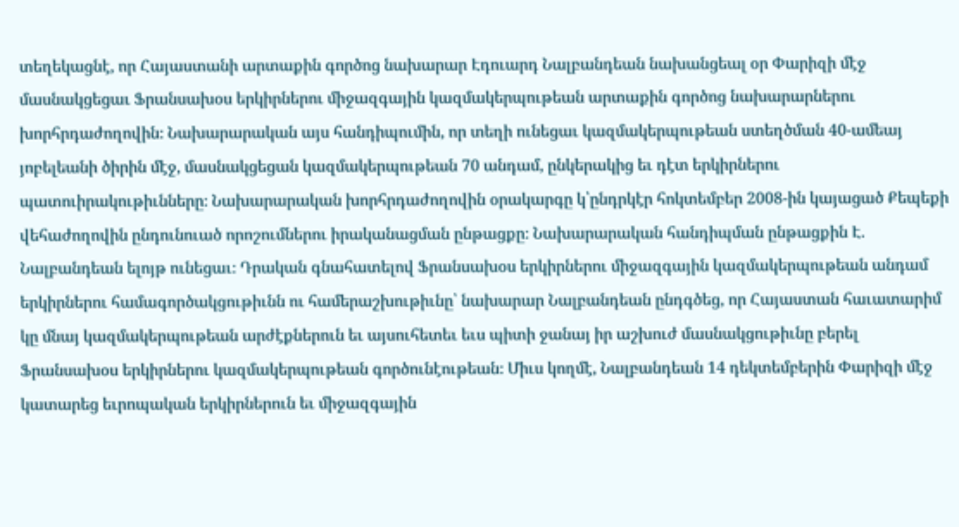տեղեկացնէ, որ Հայաստանի արտաքին գործոց նախարար Էդուարդ Նալբանդեան նախանցեալ օր Փարիզի մէջ մասնակցեցաւ Ֆրանսախօս երկիրներու միջազգային կազմակերպութեան արտաքին գործոց նախարարներու խորհրդաժողովին։ Նախարարական այս հանդիպումին, որ տեղի ունեցաւ կազմակերպութեան ստեղծման 40-ամեայ յոբելեանի ծիրին մէջ, մասնակցեցան կազմակերպութեան 70 անդամ, ընկերակից եւ դէտ երկիրներու
պատուիրակութիւնները։ Նախարարական խորհրդաժողովին օրակարգը կ՝ընդրկէր հոկտեմբեր 2008-ին կայացած Քեպեքի վեհաժողովին ընդունուած որոշումներու իրականացման ընթացքը։ Նախարարական հանդիպման ընթացքին Է. Նալբանդեան ելոյթ ունեցաւ։ Դրական գնահատելով Ֆրանսախօս երկիրներու միջազգային կազմակերպութեան անդամ երկիրներու համագործակցութիւնն ու համերաշխութիւնը՝ նախարար Նալբանդեան ընդգծեց, որ Հայաստան հաւատարիմ կը մնայ կազմակերպութեան արժէքներուն եւ այսուհետեւ եւս պիտի ջանայ իր աշխուժ մասնակցութիւնը բերել Ֆրանսախօս երկիրներու կազմակերպութեան գործունէութեան։ Միւս կողմէ, Նալբանդեան 14 դեկտեմբերին Փարիզի մէջ կատարեց եւրոպական երկիրներուն եւ միջազգային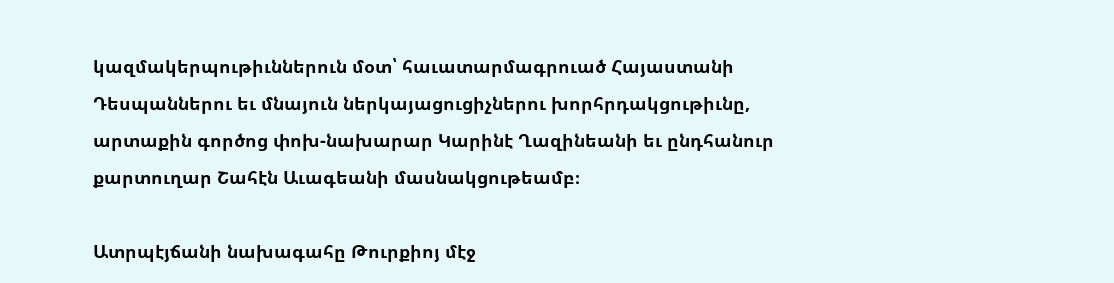կազմակերպութիւններուն մօտ՝ հաւատարմագրուած Հայաստանի Դեսպաններու եւ մնայուն ներկայացուցիչներու խորհրդակցութիւնը, արտաքին գործոց փոխ-նախարար Կարինէ Ղազինեանի եւ ընդհանուր քարտուղար Շահէն Աւագեանի մասնակցութեամբ։

Ատրպէյճանի նախագահը Թուրքիոյ մէջ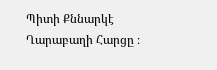Պիտի Քննարկէ Ղարաբաղի Հարցը ։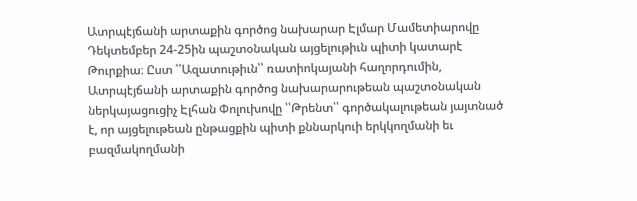Ատրպէյճանի արտաքին գործոց նախարար Էլմար Մամետիարովը Դեկտեմբեր 24-25ին պաշտօնական այցելութիւն պիտի կատարէ Թուրքիա։ Ըստ ՝՝Ազատութիւն՝՝ ռատիոկայանի հաղորդումին, Ատրպէյճանի արտաքին գործոց նախարարութեան պաշտօնական ներկայացուցիչ Էլհան Փոլուխովը ՝՝Թրենտ՝՝ գործակալութեան յայտնած է, որ այցելութեան ընթացքին պիտի քննարկուի երկկողմանի եւ բազմակողմանի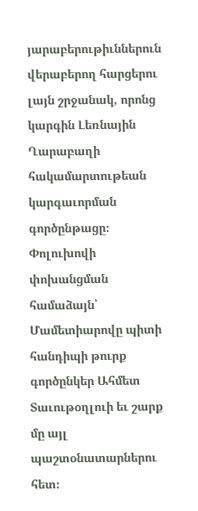յարաբերութիւններուն վերաբերող հարցերու լայն շրջանակ, որոնց կարգին Լեռնային Ղարաբաղի հակամարտութեան կարգաւորման գործընթացը։ Փոլուխովի փոխանցման համաձայն՝ Մամետիարովը պիտի հանդիպի թուրք գործընկեր Ահմետ Տաւութօղլուի եւ շարք մը այլ պաշտօնատարներու հետ։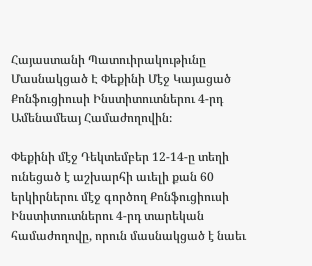Հայաստանի Պատուիրակութիւնը Մասնակցած Է Փեքինի Մէջ Կայացած Քոնֆուցիուսի Ինստիտուտներու 4-րդ Ամենամեայ Համաժողովին։

Փեքինի մէջ Դեկտեմբեր 12-14-ը տեղի ունեցած է աշխարհի աւելի քան 60 երկիրներու մէջ գործող Քոնֆուցիուսի Ինստիտուտներու 4-րդ տարեկան համաժողովը, որուն մասնակցած է նաեւ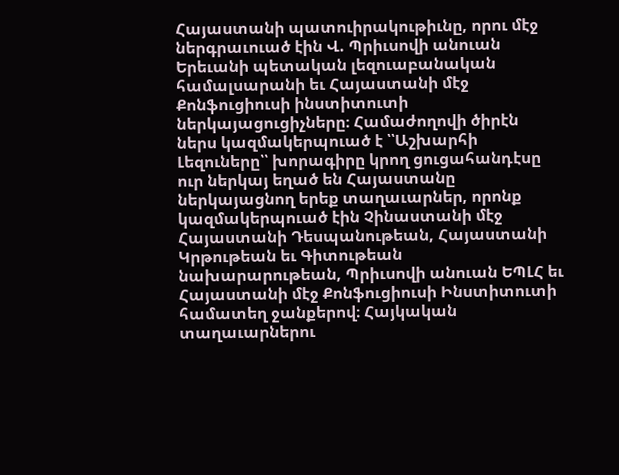Հայաստանի պատուիրակութիւնը, որու մէջ ներգրաւուած էին Վ. Պրիւսովի անուան Երեւանի պետական լեզուաբանական համալսարանի եւ Հայաստանի մէջ Քոնֆուցիուսի ինստիտուտի ներկայացուցիչները։ Համաժողովի ծիրէն ներս կազմակերպուած է ՝՝Աշխարհի Լեզուները՝՝ խորագիրը կրող ցուցահանդէսը ուր ներկայ եղած են Հայաստանը ներկայացնող երեք տաղաւարներ, որոնք կազմակերպուած էին Չինաստանի մէջ Հայաստանի Դեսպանութեան, Հայաստանի Կրթութեան եւ Գիտութեան նախարարութեան, Պրիւսովի անուան ԵՊԼՀ եւ Հայաստանի մէջ Քոնֆուցիուսի Ինստիտուտի համատեղ ջանքերով։ Հայկական տաղաւարներու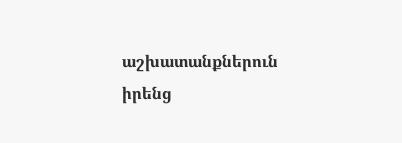աշխատանքներուն իրենց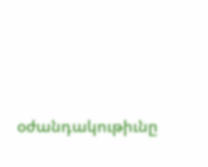օժանդակութիւնը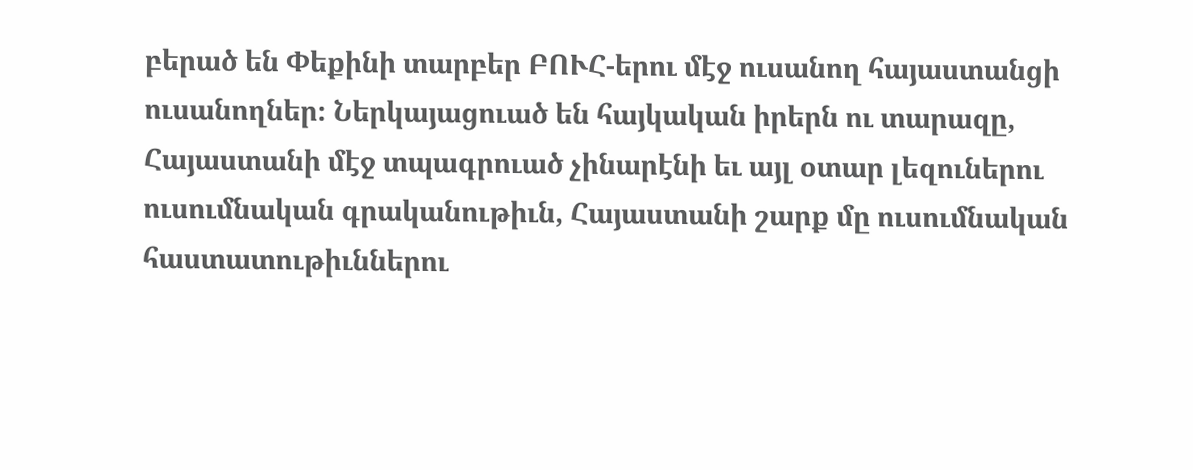բերած են Փեքինի տարբեր ԲՈՒՀ-երու մէջ ուսանող հայաստանցի ուսանողներ։ Ներկայացուած են հայկական իրերն ու տարազը, Հայաստանի մէջ տպագրուած չինարէնի եւ այլ օտար լեզուներու ուսումնական գրականութիւն, Հայաստանի շարք մը ուսումնական
հաստատութիւններու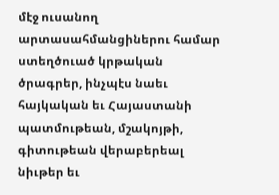մէջ ուսանող արտասահմանցիներու համար ստեղծուած կրթական ծրագրեր, ինչպէս նաեւ հայկական եւ Հայաստանի պատմութեան, մշակոյթի, գիտութեան վերաբերեալ նիւթեր եւ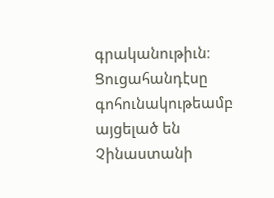գրականութիւն։ Ցուցահանդէսը գոհունակութեամբ այցելած են Չինաստանի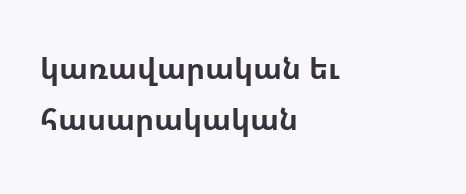կառավարական եւ հասարակական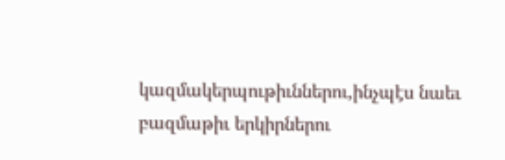կազմակերպութիւններու,ինչպէս նաեւ բազմաթիւ երկիրներու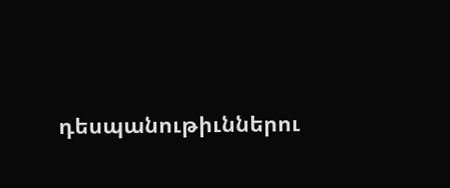դեսպանութիւններու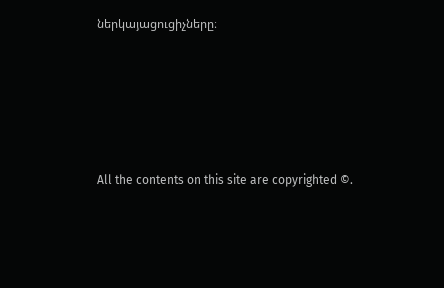ներկայացուցիչները։







All the contents on this site are copyrighted ©.